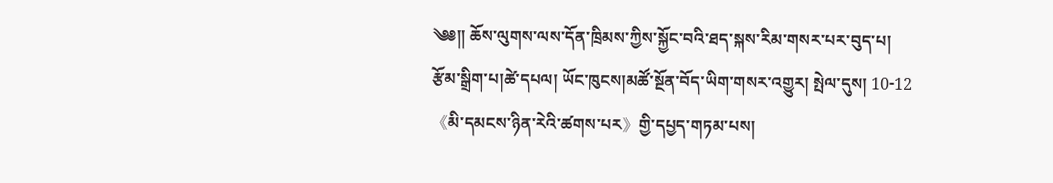༄༅།། ཆོས་ལུགས་ལས་དོན་ཁྲིམས་ཀྱིས་སྐྱོང་བའི་ཐད་སྐས་རིམ་གསར་པར་བུད་པ།
རྩོམ་སྒྲིག་པ།ཚེ་དཔལ། ཡོང་ཁུངས།མཚོ་སྔོན་བོད་ཡིག་གསར་འགྱུར། སྤེལ་དུས། 10-12
《མི་དམངས་ཉིན་རེའི་ཚགས་པར》གྱི་དཔྱད་གཏམ་པས།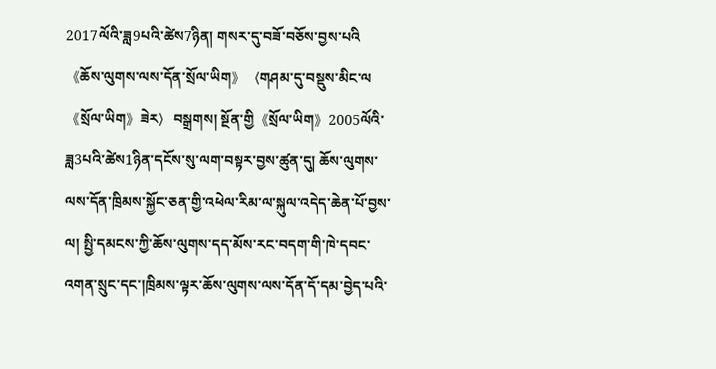2017ལོའི་ཟླ9པའི་ཚེས7ཉིན། གསར་དུ་བཟོ་བཅོས་བྱས་པའི《ཆོས་ལུགས་ལས་དོན་སྲོལ་ཡིག》〈གཤམ་དུ་བསྡུས་མིང་ལ《སྲོལ་ཡིག》ཟེར〉བསྒྲགས། སྔོན་གྱི《སྲོལ་ཡིག》2005ལོའི་ཟླ3པའི་ཚེས1ཉིན་དངོས་སུ་ལག་བསྟར་བྱས་ཚུན་དུ། ཆོས་ལུགས་ལས་དོན་ཁྲིམས་སྐྱོང་ཅན་གྱི་འཕེལ་རིམ་ལ་སྐུལ་འདེད་ཆེན་པོ་བྱས་ལ། སྤྱི་དམངས་ཀྱི་ཆོས་ལུགས་དད་མོས་རང་བདག་གི་ཁེ་དབང་འགན་སྲུང་དང་།ཁྲིམས་ལྟར་ཆོས་ལུགས་ལས་དོན་དོ་དམ་བྱེད་པའི་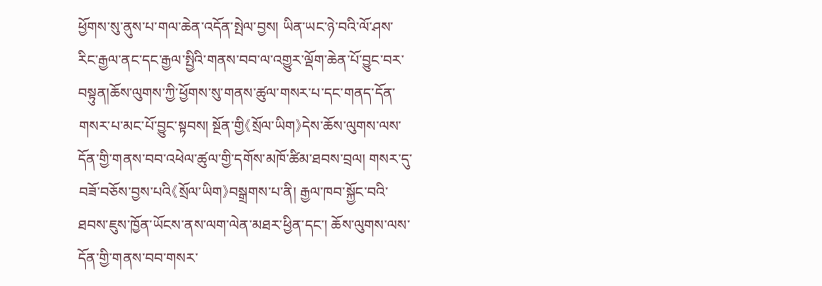ཕྱོགས་སུ་ནུས་པ་གལ་ཆེན་འདོན་སྤེལ་བྱས། ཡིན་ཡང་ཉེ་བའི་ལོ་ཤས་རིང་རྒྱལ་ནང་དང་རྒྱལ་སྤྱིའི་གནས་བབ་ལ་འགྱུར་ལྡོག་ཆེན་པོ་བྱུང་བར་བསྟུན།ཆོས་ལུགས་ཀྱི་ཕྱོགས་སུ་གནས་ཚུལ་གསར་པ་དང་གནད་དོན་གསར་པ་མང་པོ་བྱུང་སྟབས། སྔོན་གྱི《སྲོལ་ཡིག》དེས་ཆོས་ལུགས་ལས་དོན་གྱི་གནས་བབ་འཕེལ་ཚུལ་གྱི་དགོས་མཁོ་ཚིམ་ཐབས་བྲལ། གསར་དུ་བཟོ་བཅོས་བྱས་པའི《སྲོལ་ཡིག》བསྒྲགས་པ་ནི། རྒྱལ་ཁབ་སྐྱོང་བའི་ཐབས་ཇུས་ཁྱོན་ཡོངས་ནས་ལག་ལེན་མཐར་ཕྱིན་དང་། ཆོས་ལུགས་ལས་དོན་གྱི་གནས་བབ་གསར་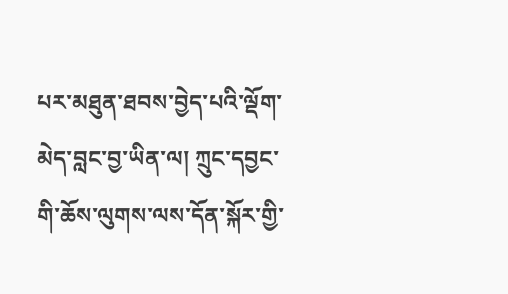པར་མཐུན་ཐབས་བྱེད་པའི་ལྡོག་མེད་བླང་བྱ་ཡིན་ལ། ཀྲུང་དབྱང་གི་ཆོས་ལུགས་ལས་དོན་སྐོར་གྱི་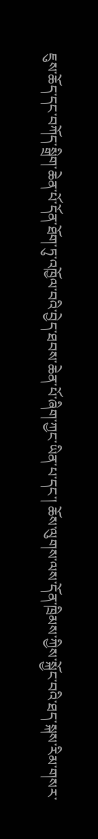ཇུས་ཆོད་དང་བཀོད་སྒྲིག་ཆེན་པོ་དོན་ཐོག་ཏུ་འཁྱོལ་བའི་བྱེད་ཐབས་ཆེན་པོ་ཞིག་ཀྱང་ཡིན་པ་དང་། ཆོས་ལུགས་ལས་དོན་ཁྲིམས་ཀྱིས་སྐྱོང་བའི་ཐད་སྐས་རིམ་གསར་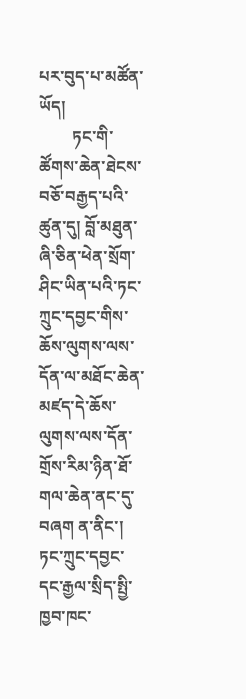པར་བུད་པ་མཚོན་ཡོད།
        ཏང་གི་ཚོགས་ཆེན་ཐེངས་བཅོ་བརྒྱད་པའི་ཚུན་དུ། བློ་མཐུན་ཞི་ཅིན་ཕེན་སྲོག་ཤིང་ཡིན་པའི་ཏང་ཀྲུང་དབྱང་གིས་ཆོས་ལུགས་ལས་དོན་ལ་མཐོང་ཆེན་མཛད་དེ་ཆོས་ལུགས་ལས་དོན་གྲོས་རིམ་ཉིན་ཐོ་གལ་ཆེན་ནང་དུ་བཞག ན་ནིང་། ཏང་ཀྲུང་དབྱང་དང་རྒྱལ་སྲིད་སྤྱི་ཁྱབ་ཁང་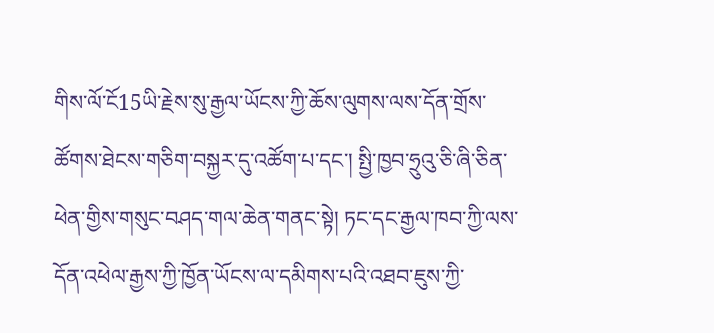གིས་ལོ་ངོ15ཡི་རྗེས་སུ་རྒྱལ་ཡོངས་ཀྱི་ཆོས་ལུགས་ལས་དོན་གྲོས་ཚོགས་ཐེངས་གཅིག་བསྐྱར་དུ་འཚོག་པ་དང་། སྤྱི་ཁྱབ་ཧྲུའུ་ཅི་ཞི་ཅིན་ཕེན་གྱིས་གསུང་བཤད་གལ་ཆེན་གནང་སྟེ། ཏང་དང་རྒྱལ་ཁབ་ཀྱི་ལས་དོན་འཕེལ་རྒྱས་ཀྱི་ཁྱོན་ཡོངས་ལ་དམིགས་པའི་འཐབ་ཇུས་ཀྱི་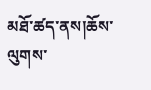མཐོ་ཚད་ནས།ཆོས་ལུགས་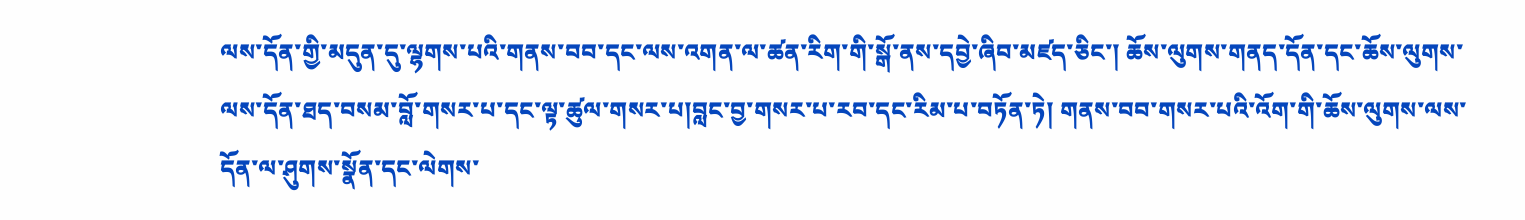ལས་དོན་གྱི་མདུན་དུ་ལྷགས་པའི་གནས་བབ་དང་ལས་འགན་ལ་ཚན་རིག་གི་སྒོ་ནས་དབྱེ་ཞིབ་མཛད་ཅིང་། ཆོས་ལུགས་གནད་དོན་དང་ཆོས་ལུགས་ལས་དོན་ཐད་བསམ་བློ་གསར་པ་དང་ལྟ་ཚུལ་གསར་པ།བླང་བྱ་གསར་པ་རབ་དང་རིམ་པ་བཏོན་ཏེ། གནས་བབ་གསར་པའི་འོག་གི་ཆོས་ལུགས་ལས་དོན་ལ་ཤུགས་སྣོན་དང་ལེགས་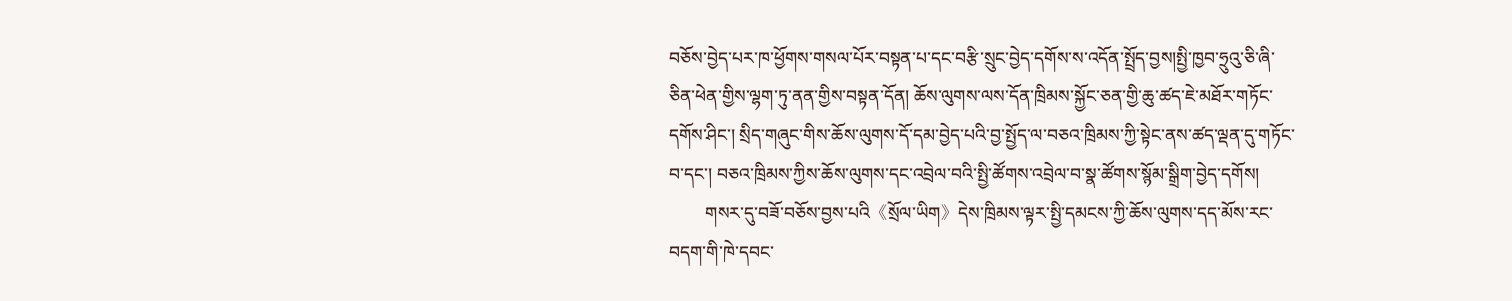བཅོས་བྱེད་པར་ཁ་ཕྱོགས་གསལ་པོར་བསྟན་པ་དང་བརྩི་སྲུང་བྱེད་དགོས་ས་འདོན་སྤྲོད་བྱས།སྤྱི་ཁྱབ་ཧྲུའུ་ཅི་ཞི་ཅིན་ཕེན་གྱིས་ལྷག་ཏུ་ནན་གྱིས་བསྟན་དོན། ཆོས་ལུགས་ལས་དོན་ཁྲིམས་སྐྱོང་ཅན་གྱི་ཆུ་ཚད་ཇེ་མཐོར་གཏོང་དགོས་ཤིང་། སྲིད་གཞུང་གིས་ཆོས་ལུགས་དོ་དམ་བྱེད་པའི་བྱ་སྤྱོད་ལ་བཅའ་ཁྲིམས་ཀྱི་སྟེང་ནས་ཚད་ལྡན་དུ་གཏོང་བ་དང་། བཅའ་ཁྲིམས་ཀྱིས་ཆོས་ལུགས་དང་འབྲེལ་བའི་སྤྱི་ཚོགས་འབྲེལ་བ་སྣ་ཚོགས་སྙོམ་སྒྲིག་བྱེད་དགོས།
        གསར་དུ་བཟོ་བཅོས་བྱས་པའི《སྲོལ་ཡིག》དེས་ཁྲིམས་ལྟར་སྤྱི་དམངས་ཀྱི་ཆོས་ལུགས་དད་མོས་རང་བདག་གི་ཁེ་དབང་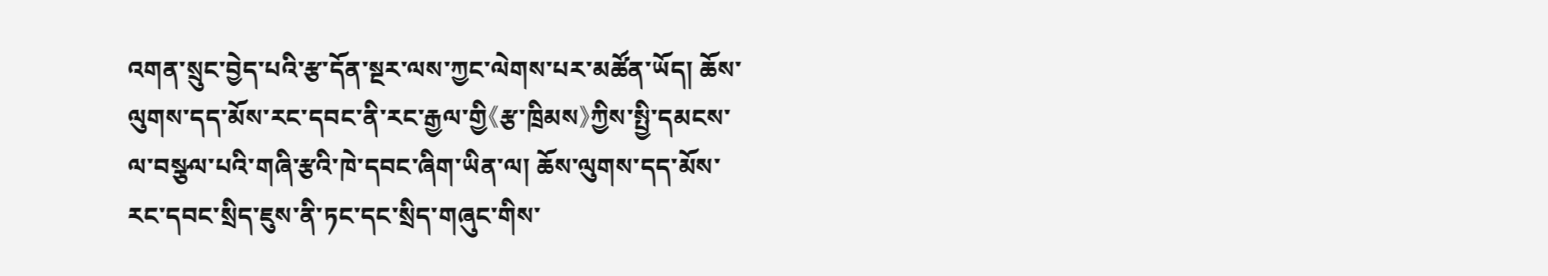འགན་སྲུང་བྱེད་པའི་རྩ་དོན་སྔར་ལས་ཀྱང་ལེགས་པར་མཚོན་ཡོད། ཆོས་ལུགས་དད་མོས་རང་དབང་ནི་རང་རྒྱལ་གྱི《རྩ་ཁྲིམས》ཀྱིས་སྤྱི་དམངས་ལ་བསྩལ་པའི་གཞི་རྩའི་ཁེ་དབང་ཞིག་ཡིན་ལ། ཆོས་ལུགས་དད་མོས་རང་དབང་སྲིད་ཇུས་ནི་ཏང་དང་སྲིད་གཞུང་གིས་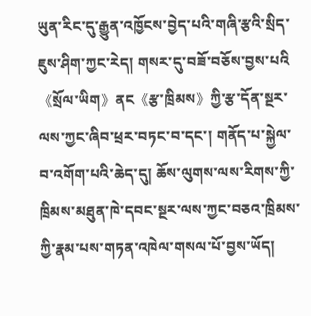ཡུན་རིང་དུ་རྒྱུན་འཁྱོངས་བྱེད་པའི་གཞི་རྩའི་སྲིད་ཇུས་ཤིག་ཀྱང་རེད། གསར་དུ་བཟོ་བཅོས་བྱས་པའི《སྲོལ་ཡིག》ནང《རྩ་ཁྲིམས》ཀྱི་རྩ་དོན་སྔར་ལས་ཀྱང་ཞིབ་ཕྲར་བཏང་བ་དང་། གནོད་པ་སྐྱེལ་བ་འགོག་པའི་ཆེད་དུ། ཆོས་ལུགས་ལས་རིགས་ཀྱི་ཁྲིམས་མཐུན་ཁེ་དབང་སྔར་ལས་ཀྱང་བཅའ་ཁྲིམས་ཀྱི་རྣམ་པས་གཏན་འཁེལ་གསལ་པོ་བྱས་ཡོད།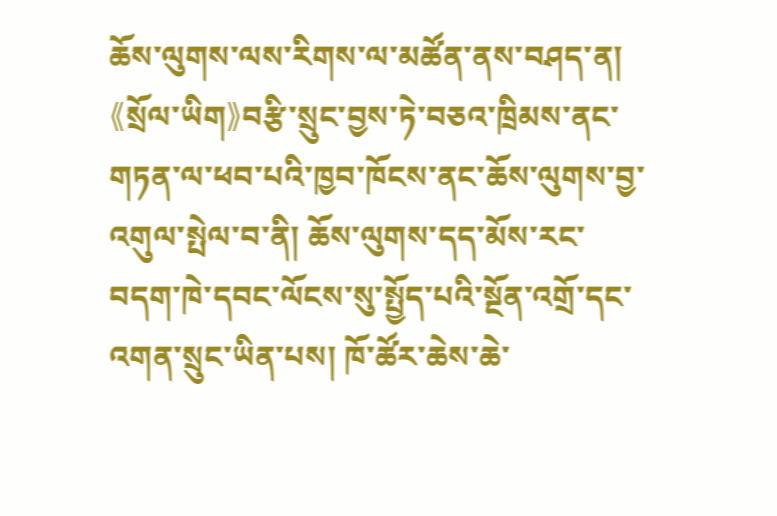ཆོས་ལུགས་ལས་རིགས་ལ་མཚོན་ནས་བཤད་ན། 《སྲོལ་ཡིག》བརྩི་སྲུང་བྱས་ཏེ་བཅའ་ཁྲིམས་ནང་གཏན་ལ་ཕབ་པའི་ཁྱབ་ཁོངས་ནང་ཆོས་ལུགས་བྱ་འགུལ་སྤེལ་བ་ནི། ཆོས་ལུགས་དད་མོས་རང་བདག་ཁེ་དབང་ལོངས་སུ་སྤྱོད་པའི་སྔོན་འགྲོ་དང་འགན་སྲུང་ཡིན་པས། ཁོ་ཚོར་ཆེས་ཆེ་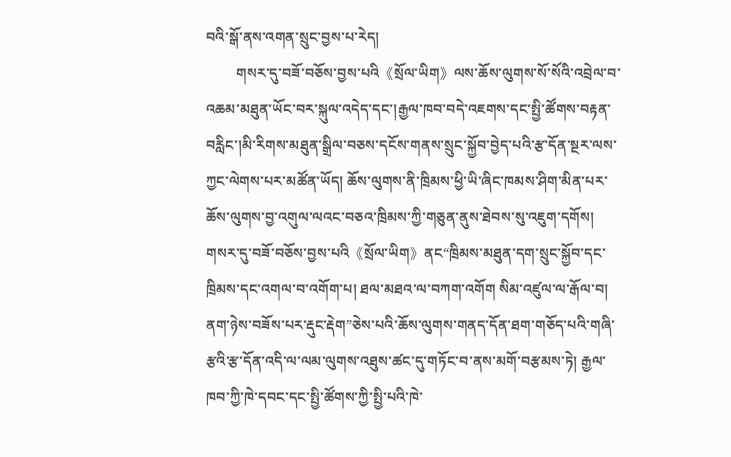བའི་སྒོ་ནས་འགན་སྲུང་བྱས་པ་རེད།
        གསར་དུ་བཟོ་བཅོས་བྱས་པའི《སྲོལ་ཡིག》ལས་ཆོས་ལུགས་སོ་སོའི་འབྲེལ་བ་འཆམ་མཐུན་ཡོང་བར་སྐུལ་འདེད་དང་།རྒྱལ་ཁབ་བདེ་འཇགས་དང་སྤྱི་ཚོགས་བརྟན་བརླིང་།མི་རིགས་མཐུན་སྒྲིལ་བཅས་དངོས་གནས་སྲུང་སྐྱོབ་བྱེད་པའི་རྩ་དོན་སྔར་ལས་ཀྱང་ལེགས་པར་མཚོན་ཡོད། ཆོས་ལུགས་ནི་ཁྲིམས་ཕྱི་ཡི་ཞིང་ཁམས་ཤིག་མིན་པར་ཆོས་ལུགས་བྱ་འགུལ་ལའང་བཅའ་ཁྲིམས་ཀྱི་གཅུན་ནུས་ཐེབས་སུ་འཇུག་དགོས། གསར་དུ་བཟོ་བཅོས་བྱས་པའི《སྲོལ་ཡིག》ནང“ཁྲིམས་མཐུན་དག་སྲུང་སྐྱོབ་དང་ཁྲིམས་དང་འགལ་བ་འགོག་པ། ཐལ་མཐའ་ལ་བཀག་འགོག སིམ་འཛུལ་ལ་རྒོལ་བ། ནག་ཉེས་བཟོས་པར་རྡུང་རྡེག”ཅེས་པའི་ཆོས་ལུགས་གནད་དོན་ཐག་གཅོད་པའི་གཞི་རྩའི་རྩ་དོན་འདི་ལ་ལམ་ལུགས་འཐུས་ཚང་དུ་གཏོང་བ་ནས་མགོ་བརྩམས་ཏེ། རྒྱལ་ཁབ་ཀྱི་ཁེ་དབང་དང་སྤྱི་ཚོགས་ཀྱི་སྤྱི་པའི་ཁེ་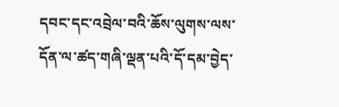དབང་དང་འབྲེལ་བའི་ཆོས་ལུགས་ལས་དོན་ལ་ཚད་གཞི་ལྡན་པའི་དོ་དམ་བྱེད་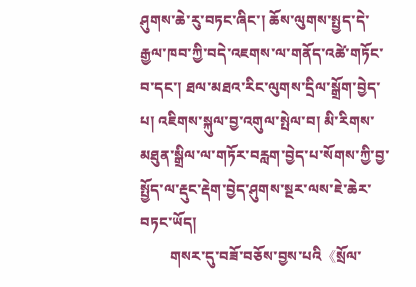ཤུགས་ཆེ་རུ་བཏང་ཞིང་། ཆོས་ལུགས་སྤྱད་དེ་རྒྱལ་ཁབ་ཀྱི་བདེ་འཇགས་ལ་གནོད་འཚེ་གཏོང་བ་དང་། ཐལ་མཐའ་རིང་ལུགས་དྲིལ་སྒྲོག་བྱེད་པ། འཇིགས་སྐུལ་བྱ་འགུལ་སྤེལ་བ། མི་རིགས་མཐུན་སྒྲིལ་ལ་གཏོར་བརླག་བྱེད་པ་སོགས་ཀྱི་བྱ་སྤྱོད་ལ་རྡུང་རྡེག་བྱེད་ཤུགས་སྔར་ལས་ཇེ་ཆེར་བཏང་ཡོད།
        གསར་དུ་བཟོ་བཅོས་བྱས་པའི《སྲོལ་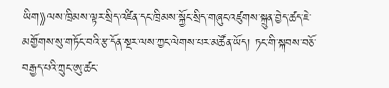ཡིག》ལས་ཁྲིམས་ལྟར་སྲིད་འཛིན་དང་ཁྲིམས་སྐྱོང་སྲིད་གཞུང་འཛུགས་སྐྲུན་བྱེད་ཚད་ཇེ་མགྱོགས་སུ་གཏོང་བའི་རྩ་དོན་སྔར་ལས་ཀྱང་ལེགས་པར་མཚོན་ཡོད། ཏང་གི་སྐབས་བཅོ་བརྒྱད་པའི་ཀྲུང་ཨུ་ཚང་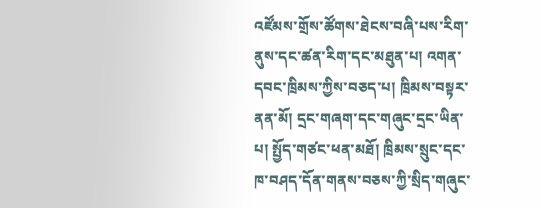འཛོམས་གྲོས་ཚོགས་ཐེངས་བཞི་པས་རིག་ནུས་དང་ཚན་རིག་དང་མཐུན་པ། འགན་དབང་ཁྲིམས་ཀྱིས་བཅད་པ། ཁྲིམས་བསྟར་ནན་མོ། དྲང་གཞག་དང་གཞུང་དྲང་ཡིན་པ། སྤྱོད་གཙང་ཕན་མཐོ། ཁྲིམས་སྲུང་དང་ཁ་བཤད་དོན་གནས་བཅས་ཀྱི་སྲིད་གཞུང་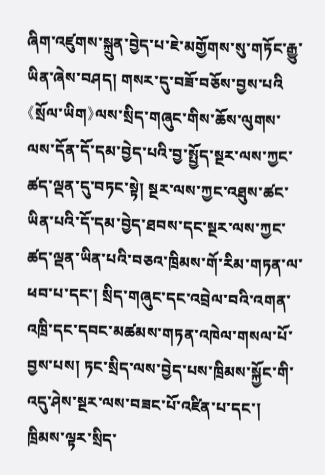ཞིག་འཛུགས་སྐྲུན་བྱེད་པ་ཇེ་མགྱོགས་སུ་གཏོང་རྒྱུ་ཡིན་ཞེས་བཤད། གསར་དུ་བཟོ་བཅོས་བྱས་པའི《སྲོལ་ཡིག》ལས་སྲིད་གཞུང་གིས་ཆོས་ལུགས་ལས་དོན་དོ་དམ་བྱེད་པའི་བྱ་སྤྱོད་སྔར་ལས་ཀྱང་ཚད་ལྡན་དུ་བཏང་སྟེ། སྔར་ལས་ཀྱང་འཐུས་ཚང་ཡིན་པའི་དོ་དམ་བྱེད་ཐབས་དང་སྔར་ལས་ཀྱང་ཚད་ལྡན་ཡིན་པའི་བཅའ་ཁྲིམས་གོ་རིམ་གཏན་ལ་ཕབ་པ་དང་། སྲིད་གཞུང་དང་འབྲེལ་བའི་འགན་འཁྲི་དང་དབང་མཚམས་གཏན་འཁེལ་གསལ་པོ་བྱས་པས། ཏང་སྲིད་ལས་བྱེད་པས་ཁྲིམས་སྐྱོང་གི་འདུ་ཤེས་སྔར་ལས་བཟང་པོ་འཛིན་པ་དང་། ཁྲིམས་ལྟར་སྲིད་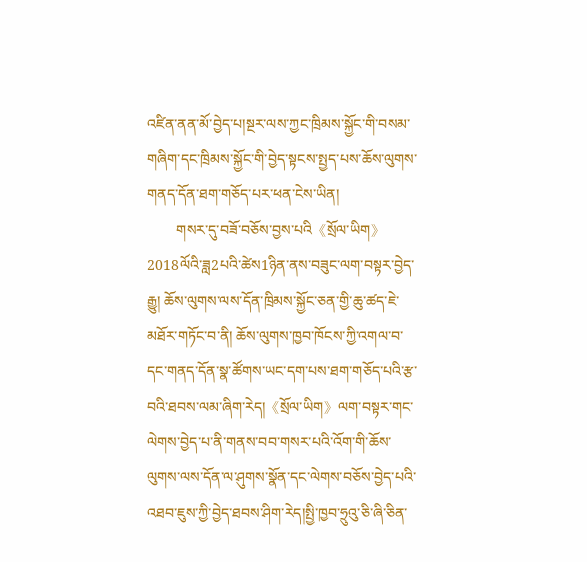འཛིན་ནན་མོ་བྱེད་པ།སྔར་ལས་ཀྱང་ཁྲིམས་སྐྱོང་གི་བསམ་གཞིག་དང་ཁྲིམས་སྐྱོང་གི་བྱེད་སྟངས་སྤྱད་པས་ཆོས་ལུགས་གནད་དོན་ཐག་གཅོད་པར་ཕན་ངེས་ཡིན།
        གསར་དུ་བཟོ་བཅོས་བྱས་པའི《སྲོལ་ཡིག》2018ལོའི་ཟླ2པའི་ཚེས1ཉིན་ནས་བཟུང་ལག་བསྟར་བྱེད་རྒྱུ། ཆོས་ལུགས་ལས་དོན་ཁྲིམས་སྐྱོང་ཅན་གྱི་ཆུ་ཚད་ཇེ་མཐོར་གཏོང་བ་ནི། ཆོས་ལུགས་ཁྱབ་ཁོངས་ཀྱི་འགལ་བ་དང་གནད་དོན་སྣ་ཚོགས་ཡང་དག་པས་ཐག་གཅོད་པའི་རྩ་བའི་ཐབས་ལམ་ཞིག་རེད།《སྲོལ་ཡིག》ལག་བསྟར་གང་ལེགས་བྱེད་པ་ནི་གནས་བབ་གསར་པའི་འོག་གི་ཆོས་ལུགས་ལས་དོན་ལ་ཤུགས་སྣོན་དང་ལེགས་བཅོས་བྱེད་པའི་འཐབ་ཇུས་ཀྱི་བྱེད་ཐབས་ཤིག་རེད།སྤྱི་ཁྱབ་ཧྲུའུ་ཅི་ཞི་ཅིན་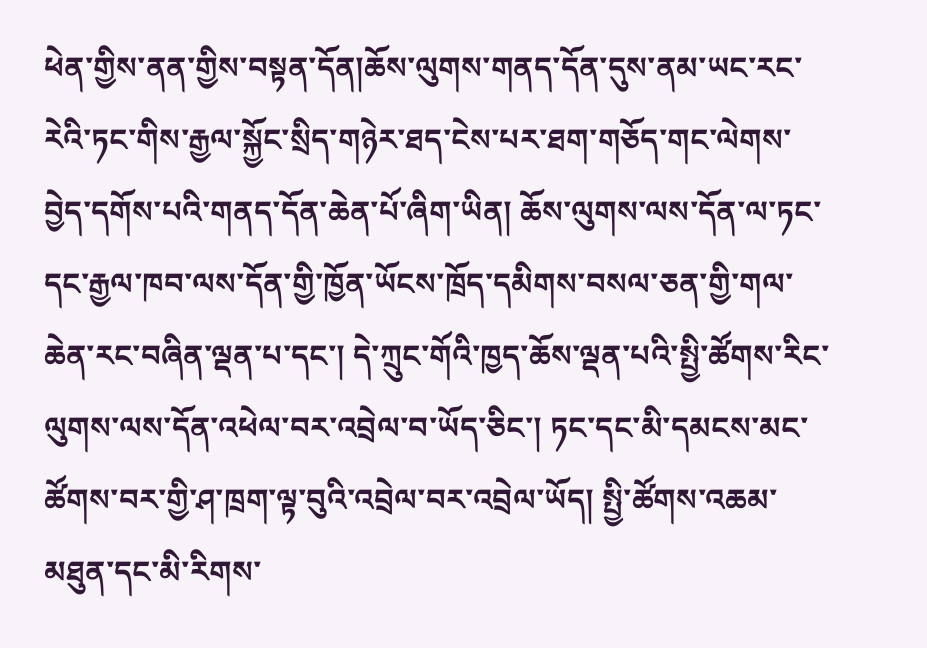ཕེན་གྱིས་ནན་གྱིས་བསྟན་དོན།ཆོས་ལུགས་གནད་དོན་དུས་ནམ་ཡང་རང་རེའི་ཏང་གིས་རྒྱལ་སྐྱོང་སྲིད་གཉེར་ཐད་ངེས་པར་ཐག་གཅོད་གང་ལེགས་བྱེད་དགོས་པའི་གནད་དོན་ཆེན་པོ་ཞིག་ཡིན། ཆོས་ལུགས་ལས་དོན་ལ་ཏང་དང་རྒྱལ་ཁབ་ལས་དོན་གྱི་ཁྱོན་ཡོངས་ཁྲོད་དམིགས་བསལ་ཅན་གྱི་གལ་ཆེན་རང་བཞིན་ལྡན་པ་དང་། དེ་ཀྲུང་གོའི་ཁྱད་ཆོས་ལྡན་པའི་སྤྱི་ཚོགས་རིང་ལུགས་ལས་དོན་འཕེལ་བར་འབྲེལ་བ་ཡོད་ཅིང་། ཏང་དང་མི་དམངས་མང་ཚོགས་བར་གྱི་ཤ་ཁྲག་ལྟ་བུའི་འབྲེལ་བར་འབྲེལ་ཡོད། སྤྱི་ཚོགས་འཆམ་མཐུན་དང་མི་རིགས་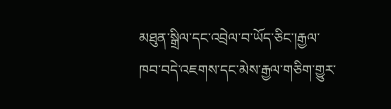མཐུན་སྒྲིལ་དང་འབྲེལ་བ་ཡོད་ཅིང་།རྒྱལ་ཁབ་བདེ་འཇགས་དང་མེས་རྒྱལ་གཅིག་གྱུར་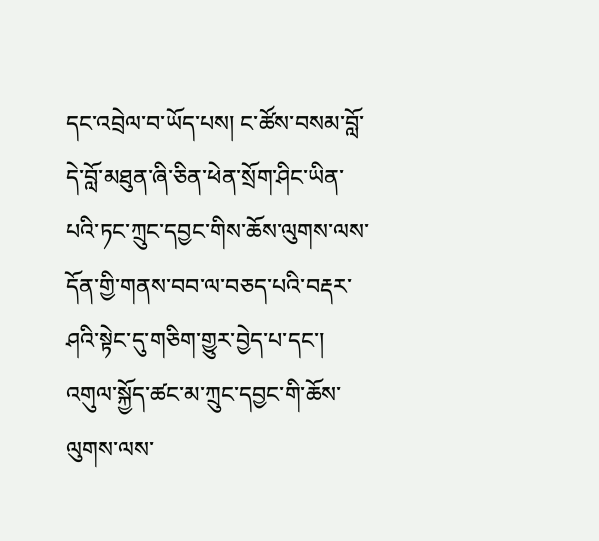དང་འབྲེལ་བ་ཡོད་པས། ང་ཚོས་བསམ་བློ་དེ་བློ་མཐུན་ཞི་ཅིན་ཕེན་སྲོག་ཤིང་ཡིན་པའི་ཏང་ཀྲུང་དབྱང་གིས་ཆོས་ལུགས་ལས་དོན་གྱི་གནས་བབ་ལ་བཅད་པའི་བརྡར་ཤའི་སྟེང་དུ་གཅིག་གྱུར་བྱེད་པ་དང་། འགུལ་སྐྱོད་ཚང་མ་ཀྲུང་དབྱང་གི་ཆོས་ལུགས་ལས་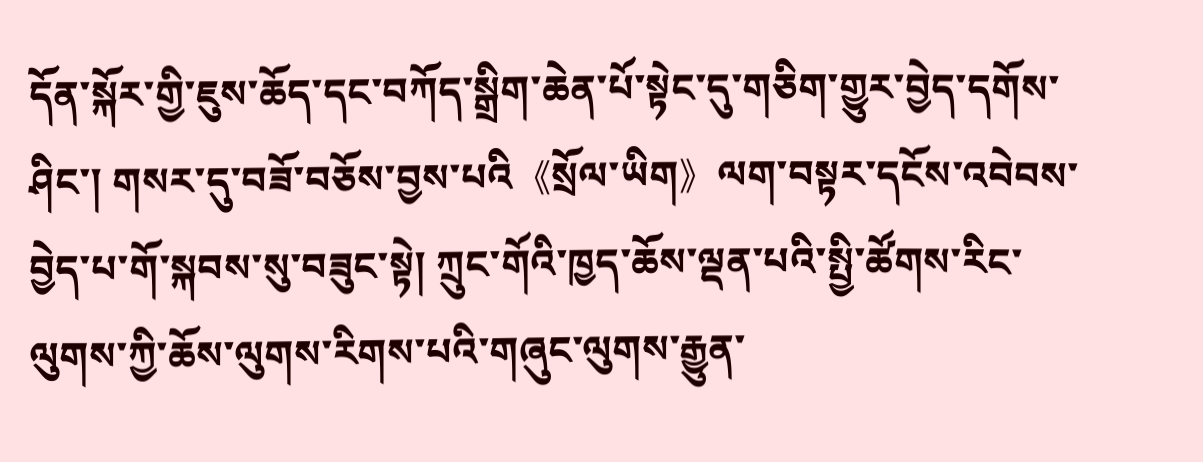དོན་སྐོར་གྱི་ཇུས་ཆོད་དང་བཀོད་སྒྲིག་ཆེན་པོ་སྟེང་དུ་གཅིག་གྱུར་བྱེད་དགོས་ཤིང་། གསར་དུ་བཟོ་བཅོས་བྱས་པའི《སྲོལ་ཡིག》ལག་བསྟར་དངོས་འབེབས་བྱེད་པ་གོ་སྐབས་སུ་བཟུང་སྟེ། ཀྲུང་གོའི་ཁྱད་ཆོས་ལྡན་པའི་སྤྱི་ཚོགས་རིང་ལུགས་ཀྱི་ཆོས་ལུགས་རིགས་པའི་གཞུང་ལུགས་རྒྱུན་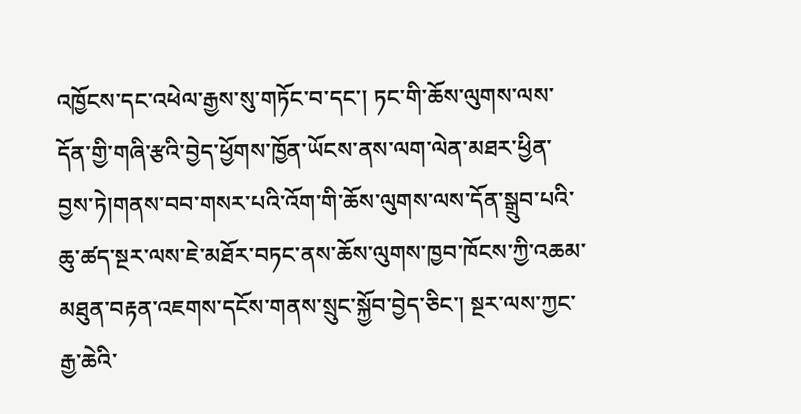འཁྱོངས་དང་འཕེལ་རྒྱས་སུ་གཏོང་བ་དང་། ཏང་གི་ཆོས་ལུགས་ལས་དོན་གྱི་གཞི་རྩའི་བྱེད་ཕྱོགས་ཁྱོན་ཡོངས་ནས་ལག་ལེན་མཐར་ཕྱིན་བྱས་ཏེ།གནས་བབ་གསར་པའི་འོག་གི་ཆོས་ལུགས་ལས་དོན་སྒྲུབ་པའི་ཆུ་ཚད་སྔར་ལས་ཇེ་མཐོར་བཏང་ནས་ཆོས་ལུགས་ཁྱབ་ཁོངས་ཀྱི་འཆམ་མཐུན་བརྟན་འཇགས་དངོས་གནས་སྲུང་སྐྱོབ་བྱེད་ཅིང་། སྔར་ལས་ཀྱང་རྒྱ་ཆེའི་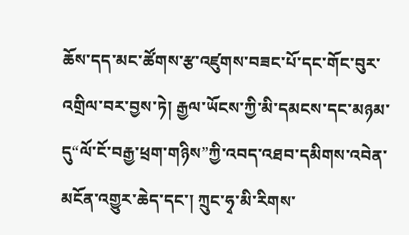ཆོས་དད་མང་ཚོགས་རྩ་འཛུགས་བཟང་པོ་དང་གོང་བུར་འགྲིལ་བར་བྱས་ཏེ། རྒྱལ་ཡོངས་ཀྱི་མི་དམངས་དང་མཉམ་དུ“ལོ་ངོ་བརྒྱ་ཕྲག་གཉིས”ཀྱི་འབད་འཐབ་དམིགས་འབེན་མངོན་འགྱུར་ཆེད་དང་། ཀྲུང་ཧྭ་མི་རིགས་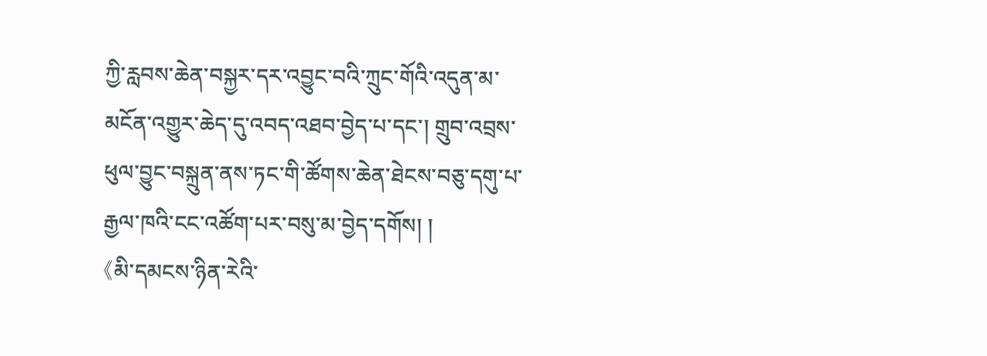ཀྱི་རླབས་ཆེན་བསྐྱར་དར་འབྱུང་བའི་ཀྲུང་གོའི་འདུན་མ་མངོན་འགྱུར་ཆེད་དུ་འབད་འཐབ་བྱེད་པ་དང་། གྲུབ་འབྲས་ཕུལ་བྱུང་བསྐྲུན་ནས་ཏང་གི་ཚོགས་ཆེན་ཐེངས་བཅུ་དགུ་པ་རྒྱལ་ཁའི་ངང་འཚོག་པར་བསུ་མ་བྱེད་དགོས། །
《མི་དམངས་ཉིན་རེའི་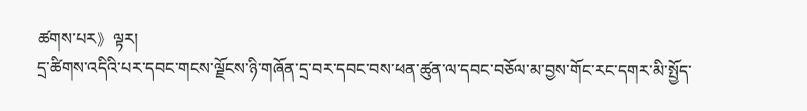ཚགས་པར》ལྟར།
དྲ་ཚིགས་འདིའི་པར་དབང་གངས་ལྗོངས་ཉི་གཞོན་དྲ་བར་དབང་བས་ཕན་ཚུན་ལ་དབང་བཅོལ་མ་བྱས་གོང་རང་དགར་མི་སྤྱོད་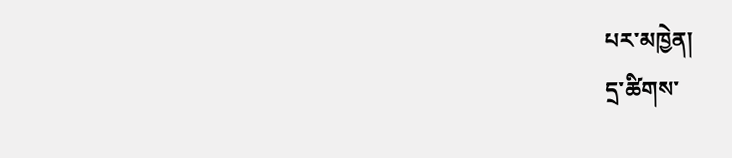པར་མཁྱེན།
དྲ་ཚིགས་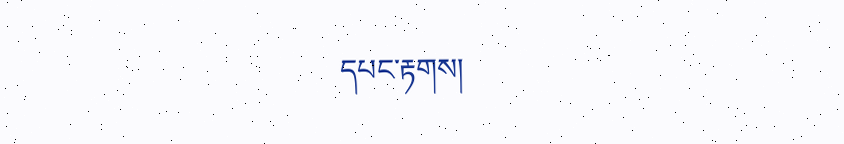དཔང་རྟགས།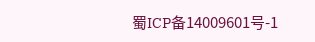蜀ICP备14009601号-1